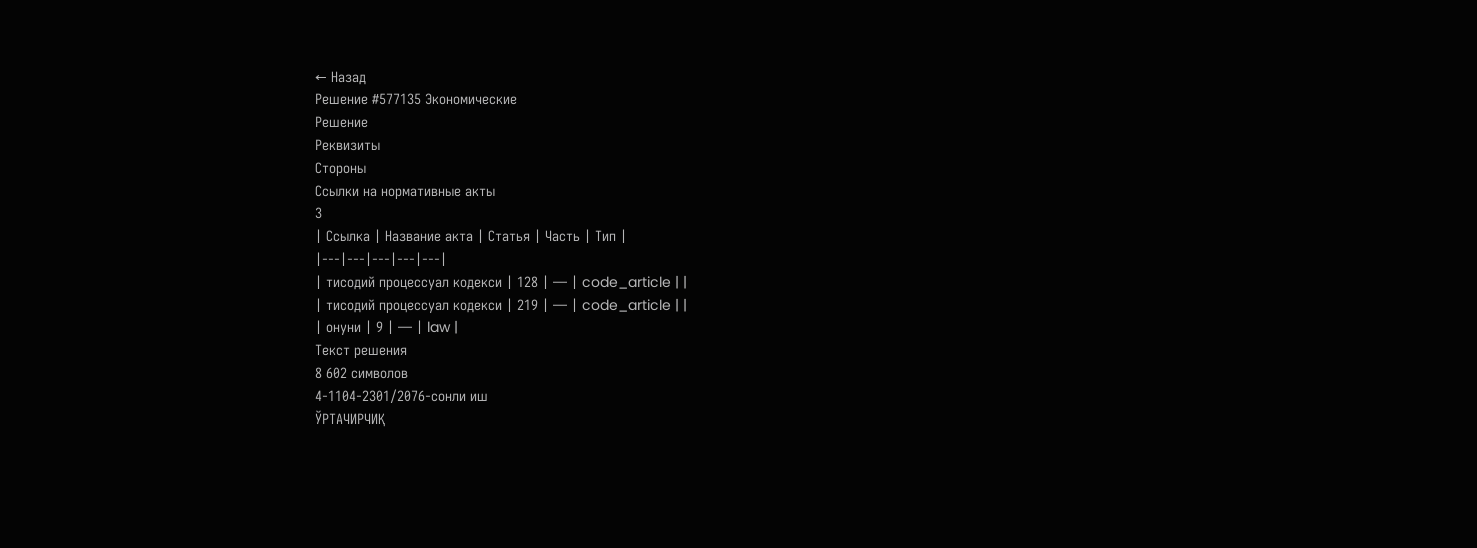← Назад
Решение #577135 Экономические
Решение
Реквизиты
Стороны
Ссылки на нормативные акты
3
| Ссылка | Название акта | Статья | Часть | Тип |
|---|---|---|---|---|
| тисодий процессуал кодекси | 128 | — | code_article | |
| тисодий процессуал кодекси | 219 | — | code_article | |
| онуни | 9 | — | law |
Текст решения
8 602 символов
4-1104-2301/2076-сонли иш
ЎРТАЧИРЧИҚ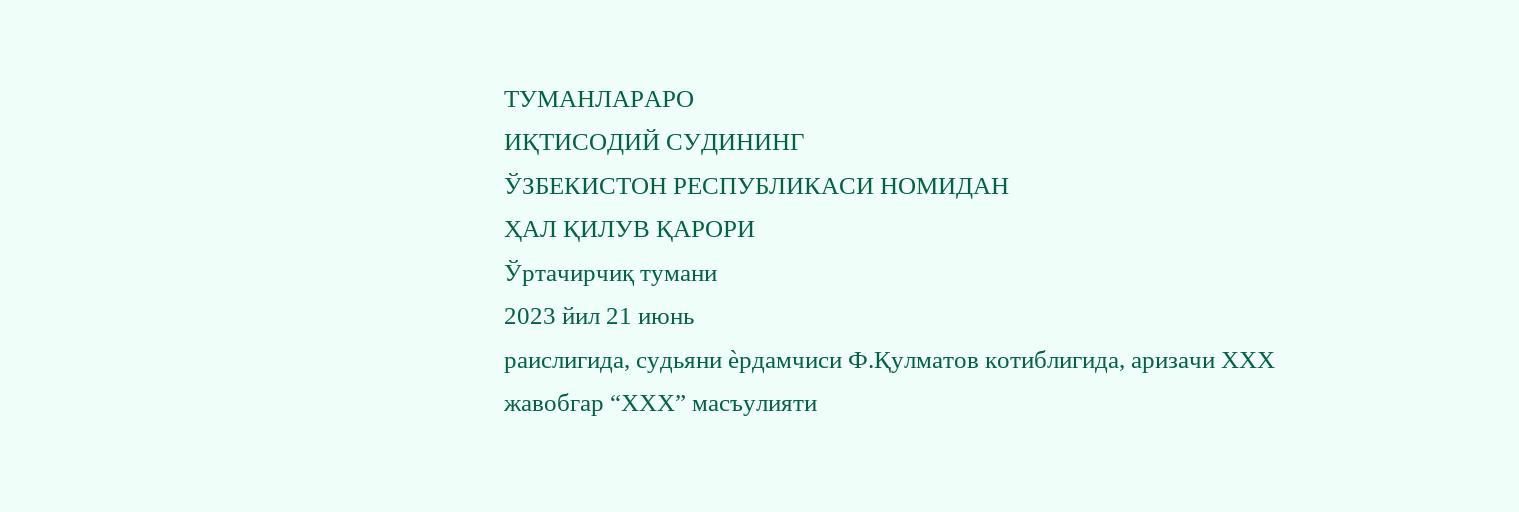ТУМАНЛАРАРО
ИҚТИСОДИЙ СУДИНИНГ
ЎЗБЕКИСТОН РЕСПУБЛИКАСИ НОМИДАН
ҲАЛ ҚИЛУВ ҚАРОРИ
Ўртачирчиқ тумани
2023 йил 21 июнь
раислигида, судьяни ѐрдамчиси Ф.Қулматов котиблигида, аризачи ХХХ
жавобгар “ХХХ” масъулияти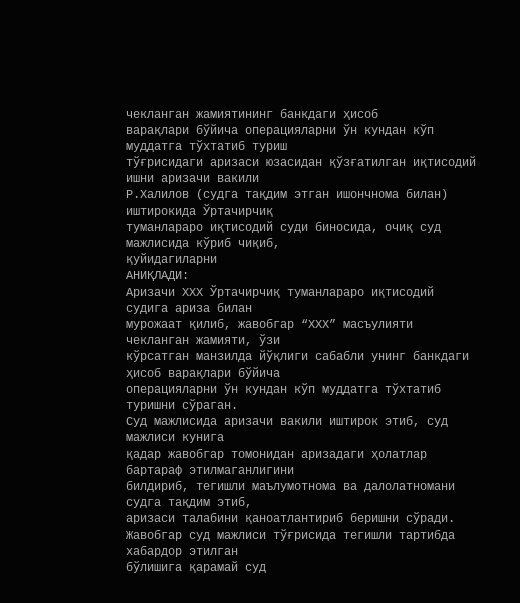чекланган жамиятининг банкдаги ҳисоб
варақлари бўйича операцияларни ўн кундан кўп муддатга тўхтатиб туриш
тўғрисидаги аризаси юзасидан қўзғатилган иқтисодий ишни аризачи вакили
Р.Халилов (судга тақдим этган ишончнома билан) иштирокида Ўртачирчиқ
туманлараро иқтисодий суди биносида, очиқ суд мажлисида кўриб чиқиб,
қуйидагиларни
AНИҚЛАДИ:
Аризачи ХХХ Ўртачирчиқ туманлараро иқтисодий судига ариза билан
мурожаат қилиб, жавобгар “ХХХ” масъулияти чекланган жамияти, ўзи
кўрсатган манзилда йўқлиги сабабли унинг банкдаги ҳисоб варақлари бўйича
операцияларни ўн кундан кўп муддатга тўхтатиб туришни сўраган.
Суд мажлисида аризачи вакили иштирок этиб, суд мажлиси кунига
қадар жавобгар томонидан аризадаги ҳолатлар бартараф этилмаганлигини
билдириб, тегишли маълумотнома ва далолатномани судга тақдим этиб,
аризаси талабини қаноатлантириб беришни сўради.
Жавобгар суд мажлиси тўғрисида тегишли тартибда хабардор этилган
бўлишига қарамай суд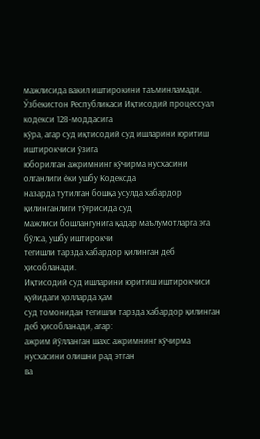мажлисида вакил иштирокини таъминламади.
Ўзбекистон Республикаси Иқтисодий процессуал кодекси 128-моддасига
кўра, агар суд иқтисодий суд ишларини юритиш иштирокчиси ўзига
юборилган ажримнинг кўчирма нусхасини олганлиги ѐки ушбу Кодексда
назарда тутилган бошқа усулда хабардор қилинганлиги тўғрисида суд
мажлиси бошлангунига қадар маълумотларга эга бўлса, ушбу иштирокчи
тегишли тарзда хабардор қилинган деб ҳисобланади.
Иқтисодий суд ишларини юритиш иштирокчиси қуйидаги ҳолларда ҳам
суд томонидан тегишли тарзда хабардор қилинган деб ҳисобланади, агар:
ажрим йўлланган шахс ажримнинг кўчирма нусхасини олишни рад этган
ва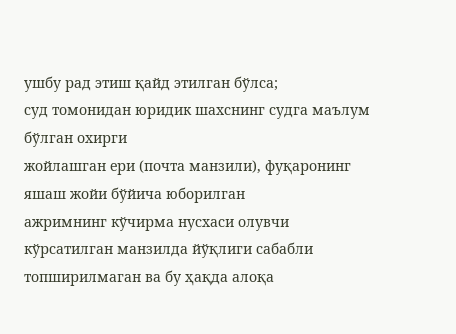ушбу рад этиш қайд этилган бўлса;
суд томонидан юридик шахснинг судга маълум бўлган охирги
жойлашган ери (почта манзили), фуқаронинг яшаш жойи бўйича юборилган
ажримнинг кўчирма нусхаси олувчи кўрсатилган манзилда йўқлиги сабабли
топширилмаган ва бу ҳақда алоқа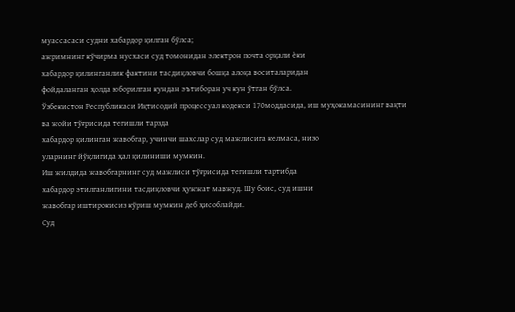муассасаси судни хабардор қилган бўлса;
ажримнинг кўчирма нусхаси суд томонидан электрон почта орқали ѐки
хабардор қилинганлик фактини тасдиқловчи бошқа алоқа воситаларидан
фойдаланган ҳолда юборилган кундан эътиборан уч кун ўтган бўлса.
Ўзбекистон Республикаси Иқтисодий процессуал кодекси 170моддасида, иш муҳокамасининг вақти ва жойи тўғрисида тегишли тарзда
хабардор қилинган жавобгар, учинчи шахслар суд мажлисига келмаса, низо
уларнинг йўқлигида ҳал қилиниши мумкин.
Иш жилдида жавобгарнинг суд мажлиси тўғрисида тегишли тартибда
хабардор этилганлигини тасдиқловчи ҳужжат мавжуд. Шу боис, суд ишни
жавобгар иштирокисиз кўриш мумкин деб ҳисоблайди.
Суд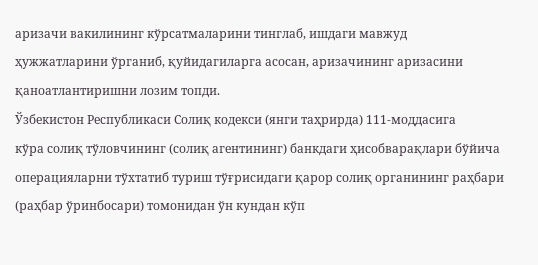аризачи вакилининг кўрсатмаларини тинглаб, ишдаги мавжуд
ҳужжатларини ўрганиб, қуйидагиларга асосан, аризачининг аризасини
қаноатлантиришни лозим топди.
Ўзбекистон Республикаси Солиқ кодекси (янги таҳрирда) 111-моддасига
кўра солиқ тўловчининг (солиқ агентининг) банкдаги ҳисобварақлари бўйича
операцияларни тўхтатиб туриш тўғрисидаги қарор солиқ органининг раҳбари
(раҳбар ўринбосари) томонидан ўн кундан кўп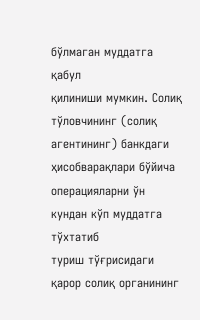бўлмаган муддатга қабул
қилиниши мумкин. Солиқ тўловчининг (солиқ агентининг) банкдаги
ҳисобварақлари бўйича операцияларни ўн кундан кўп муддатга тўхтатиб
туриш тўғрисидаги қарор солиқ органининг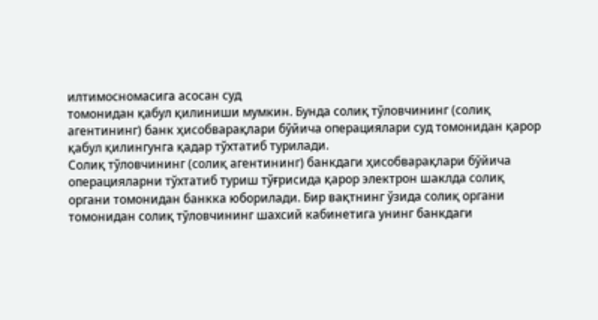илтимосномасига асосан суд
томонидан қабул қилиниши мумкин. Бунда солиқ тўловчининг (солиқ
агентининг) банк ҳисобварақлари бўйича операциялари суд томонидан қарор
қабул қилингунга қадар тўхтатиб турилади.
Солиқ тўловчининг (солиқ агентининг) банкдаги ҳисобварақлари бўйича
операцияларни тўхтатиб туриш тўғрисида қарор электрон шаклда солиқ
органи томонидан банкка юборилади. Бир вақтнинг ўзида солиқ органи
томонидан солиқ тўловчининг шахсий кабинетига унинг банкдаги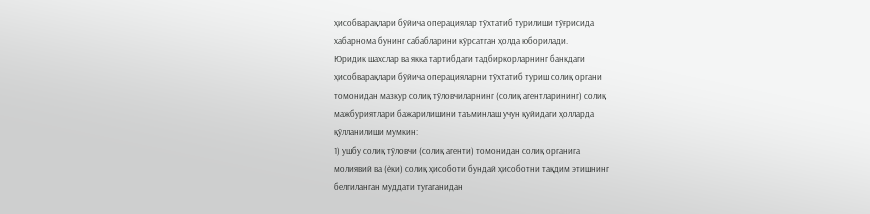ҳисобварақлари бўйича операциялар тўхтатиб турилиши тўғрисида
хабарнома бунинг сабабларини кўрсатган ҳолда юборилади.
Юридик шахслар ва якка тартибдаги тадбиркорларнинг банкдаги
ҳисобварақлари бўйича операцияларни тўхтатиб туриш солиқ органи
томонидан мазкур солиқ тўловчиларнинг (солиқ агентларининг) солиқ
мажбуриятлари бажарилишини таъминлаш учун қуйидаги ҳолларда
қўлланилиши мумкин:
1) ушбу солиқ тўловчи (солиқ агенти) томонидан солиқ органига
молиявий ва (ѐки) солиқ ҳисоботи бундай ҳисоботни тақдим этишнинг
белгиланган муддати тугаганидан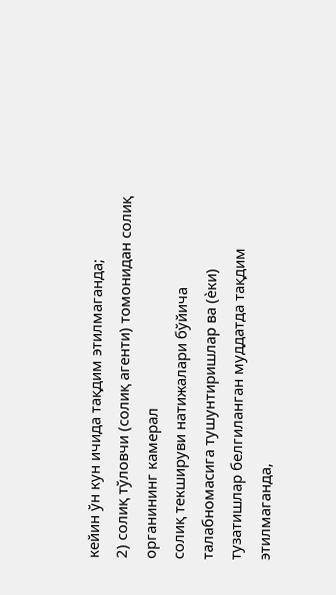кейин ўн кун ичида тақдим этилмаганда;
2) солиқ тўловчи (солиқ агенти) томонидан солиқ органининг камерал
солиқ текшируви натижалари бўйича талабномасига тушунтиришлар ва (ѐки)
тузатишлар белгиланган муддатда тақдим этилмаганда,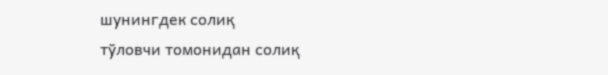шунингдек солиқ
тўловчи томонидан солиқ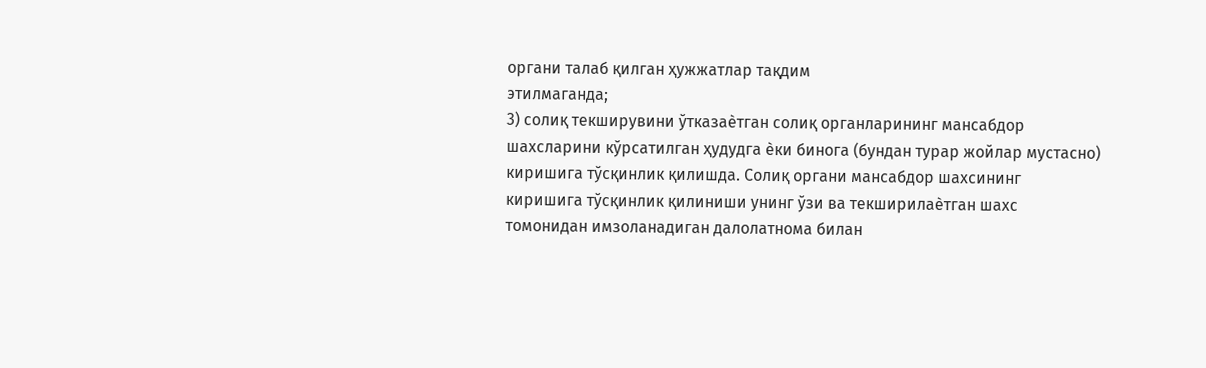органи талаб қилган ҳужжатлар тақдим
этилмаганда;
3) солиқ текширувини ўтказаѐтган солиқ органларининг мансабдор
шахсларини кўрсатилган ҳудудга ѐки бинога (бундан турар жойлар мустасно)
киришига тўсқинлик қилишда. Солиқ органи мансабдор шахсининг
киришига тўсқинлик қилиниши унинг ўзи ва текширилаѐтган шахс
томонидан имзоланадиган далолатнома билан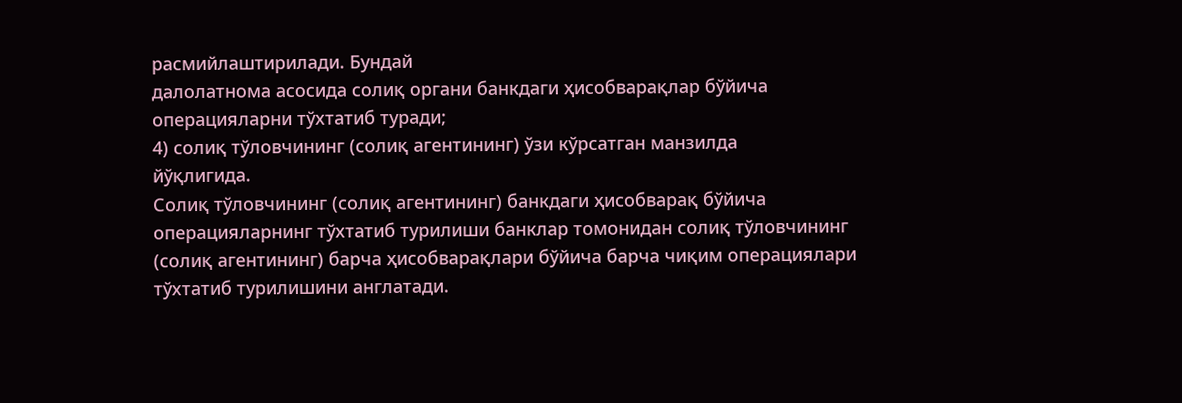расмийлаштирилади. Бундай
далолатнома асосида солиқ органи банкдаги ҳисобварақлар бўйича
операцияларни тўхтатиб туради;
4) солиқ тўловчининг (солиқ агентининг) ўзи кўрсатган манзилда
йўқлигида.
Солиқ тўловчининг (солиқ агентининг) банкдаги ҳисобварақ бўйича
операцияларнинг тўхтатиб турилиши банклар томонидан солиқ тўловчининг
(солиқ агентининг) барча ҳисобварақлари бўйича барча чиқим операциялари
тўхтатиб турилишини англатади.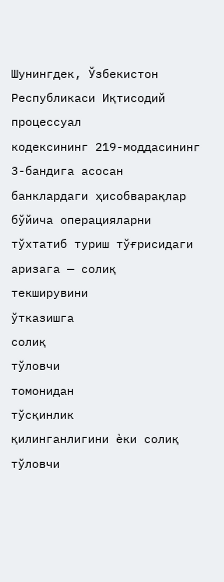Шунингдек, Ўзбекистон Республикаси Иқтисодий процессуал
кодексининг 219-моддасининг 3-бандига асосан банклардаги ҳисобварақлар
бўйича операцияларни тўхтатиб туриш тўғрисидаги аризага — солиқ
текширувини
ўтказишга
солиқ
тўловчи
томонидан
тўсқинлик
қилинганлигини ѐки солиқ тўловчи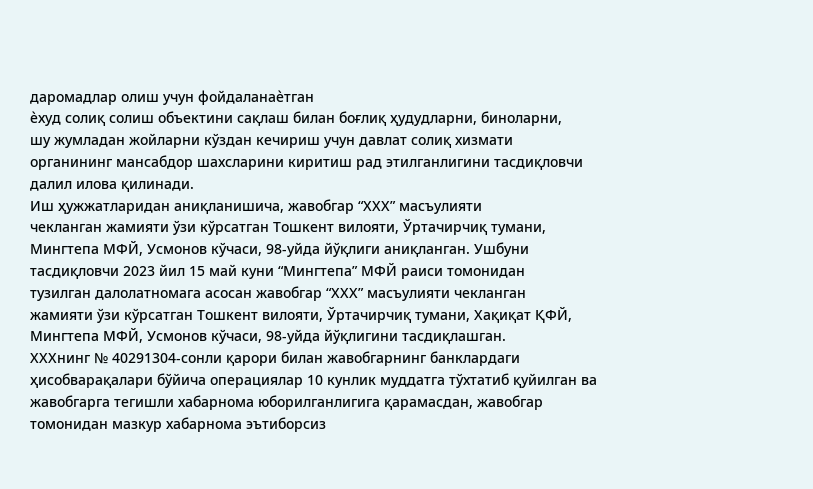даромадлар олиш учун фойдаланаѐтган
ѐхуд солиқ солиш объектини сақлаш билан боғлиқ ҳудудларни, биноларни,
шу жумладан жойларни кўздан кечириш учун давлат солиқ хизмати
органининг мансабдор шахсларини киритиш рад этилганлигини тасдиқловчи
далил илова қилинади.
Иш ҳужжатларидан аниқланишича, жавобгар “ХХХ” масъулияти
чекланган жамияти ўзи кўрсатган Тошкент вилояти, Ўртачирчиқ тумани,
Мингтепа МФЙ, Усмонов кўчаси, 98-уйда йўқлиги аниқланган. Ушбуни
тасдиқловчи 2023 йил 15 май куни “Мингтепа” МФЙ раиси томонидан
тузилган далолатномага асосан жавобгар “ХХХ” масъулияти чекланган
жамияти ўзи кўрсатган Тошкент вилояти, Ўртачирчиқ тумани, Хақиқат ҚФЙ,
Мингтепа МФЙ, Усмонов кўчаси, 98-уйда йўқлигини тасдиқлашган.
ХХХнинг № 40291304-сонли қарори билан жавобгарнинг банклардаги ҳисобварақалари бўйича операциялар 10 кунлик муддатга тўхтатиб қуйилган ва
жавобгарга тегишли хабарнома юборилганлигига қарамасдан, жавобгар
томонидан мазкур хабарнома эътиборсиз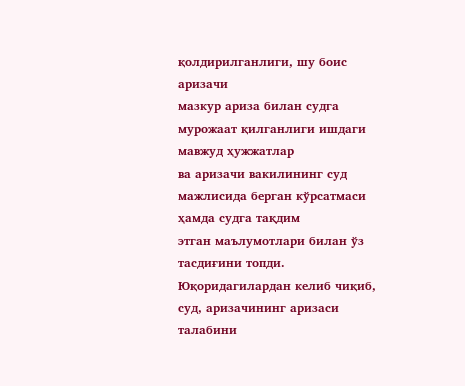қолдирилганлиги, шу боис аризачи
мазкур ариза билан судга мурожаат қилганлиги ишдаги мавжуд ҳужжатлар
ва аризачи вакилининг суд мажлисида берган кўрсатмаси ҳамда судга тақдим
этган маълумотлари билан ўз тасдиғини топди.
Юқоридагилардан келиб чиқиб, суд, аризачининг аризаси талабини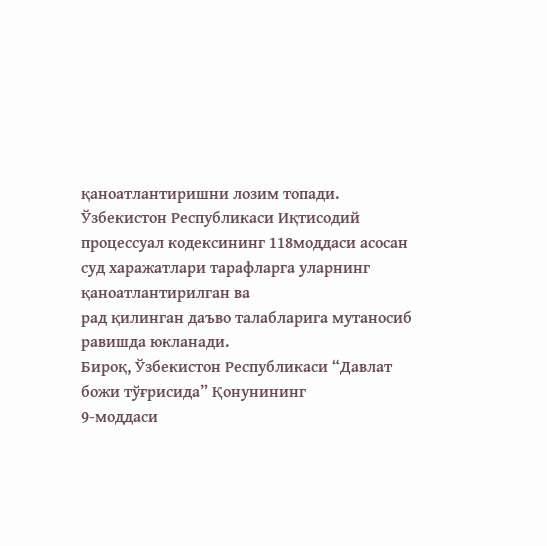қаноатлантиришни лозим топади.
Ўзбекистон Республикаси Иқтисодий процессуал кодексининг 118моддаси асосан суд харажатлари тарафларга уларнинг қаноатлантирилган ва
рад қилинган даъво талабларига мутаносиб равишда юкланади.
Бироқ, Ўзбекистон Республикаси “Давлат божи тўғрисида” Қонунининг
9-моддаси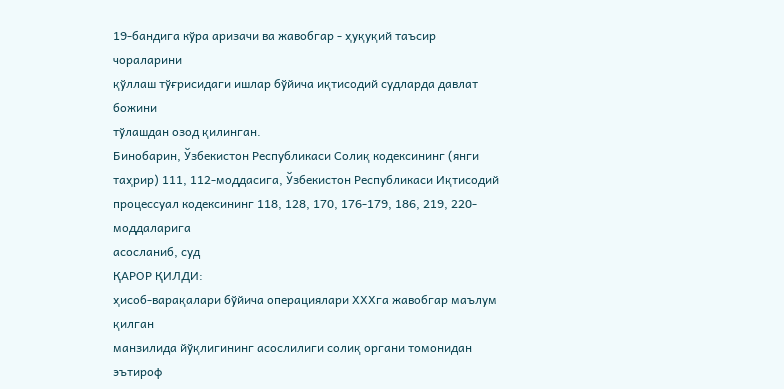19-бандига кўра аризачи ва жавобгар - ҳуқуқий таъсир чораларини
қўллаш тўғрисидаги ишлар бўйича иқтисодий судларда давлат божини
тўлашдан озод қилинган.
Бинобарин, Ўзбекистон Республикаси Солиқ кодексининг (янги
таҳрир) 111, 112-моддасига, Ўзбекистон Республикаси Иқтисодий
процессуал кодексининг 118, 128, 170, 176-179, 186, 219, 220-моддаларига
асосланиб, суд
ҚАРОР ҚИЛДИ:
ҳисоб-варақалари бўйича операциялари ХХХга жавобгар маълум қилган
манзилида йўқлигининг асослилиги солиқ органи томонидан эътироф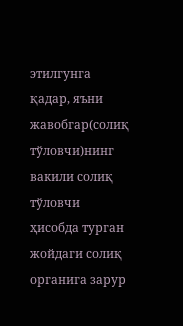этилгунга қадар, яъни жавобгар(солиқ тўловчи)нинг вакили солиқ тўловчи
ҳисобда турган жойдаги солиқ органига зарур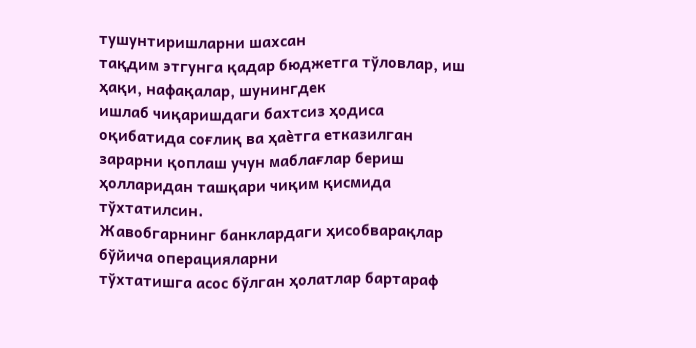тушунтиришларни шахсан
тақдим этгунга қадар бюджетга тўловлар, иш ҳақи, нафақалар, шунингдек
ишлаб чиқаришдаги бахтсиз ҳодиса оқибатида соғлиқ ва ҳаѐтга етказилган
зарарни қоплаш учун маблағлар бериш ҳолларидан ташқари чиқим қисмида
тўхтатилсин.
Жавобгарнинг банклардаги ҳисобварақлар бўйича операцияларни
тўхтатишга асос бўлган ҳолатлар бартараф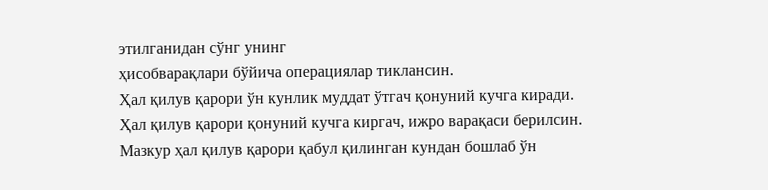этилганидан сўнг унинг
ҳисобварақлари бўйича операциялар тиклансин.
Ҳал қилув қарори ўн кунлик муддат ўтгач қонуний кучга киради.
Ҳал қилув қарори қонуний кучга киргач, ижро варақаси берилсин.
Мазкур ҳал қилув қарори қабул қилинган кундан бошлаб ўн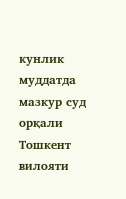кунлик
муддатда мазкур суд орқали Тошкент вилояти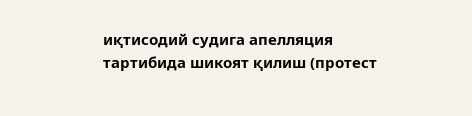иқтисодий судига апелляция
тартибида шикоят қилиш (протест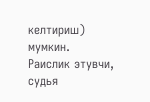келтириш) мумкин.
Раислик этувчи, судья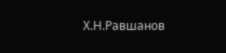Х.Н.Равшанов